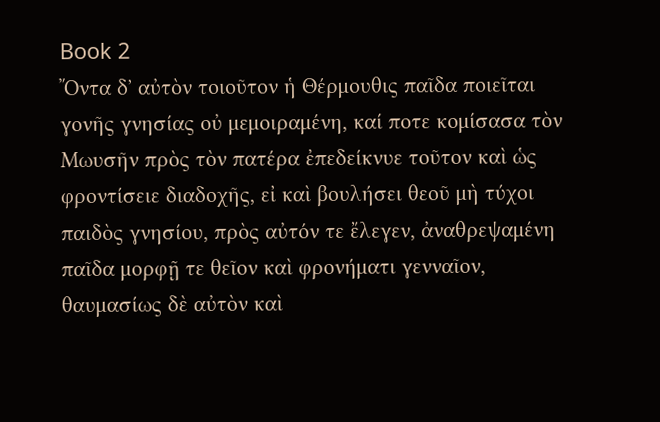Book 2
Ὄντα δʼ αὐτὸν τοιοῦτον ἡ Θέρμουθις παῖδα ποιεῖται γονῆς γνησίας οὐ μεμοιραμένη, καί ποτε κομίσασα τὸν Μωυσῆν πρὸς τὸν πατέρα ἐπεδείκνυε τοῦτον καὶ ὡς φροντίσειε διαδοχῆς, εἰ καὶ βουλήσει θεοῦ μὴ τύχοι παιδὸς γνησίου, πρὸς αὐτόν τε ἔλεγεν, ἀναθρεψαμένη παῖδα μορφῇ τε θεῖον καὶ φρονήματι γενναῖον, θαυμασίως δὲ αὐτὸν καὶ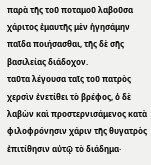παρὰ τῆς τοῦ ποταμοῦ λαβοῦσα χάριτος ἐμαυτῆς μὲν ἡγησάμην παῖδα ποιήσασθαι, τῆς δὲ σῆς βασιλείας διάδοχον.
ταῦτα λέγουσα ταῖς τοῦ πατρὸς χερσὶν ἐνετίθει τὸ βρέφος, ὁ δὲ λαβὼν καὶ προστερνισάμενος κατὰ φιλοφρόνησιν χάριν τῆς θυγατρὸς ἐπιτίθησιν αὐτῷ τὸ διάδημα·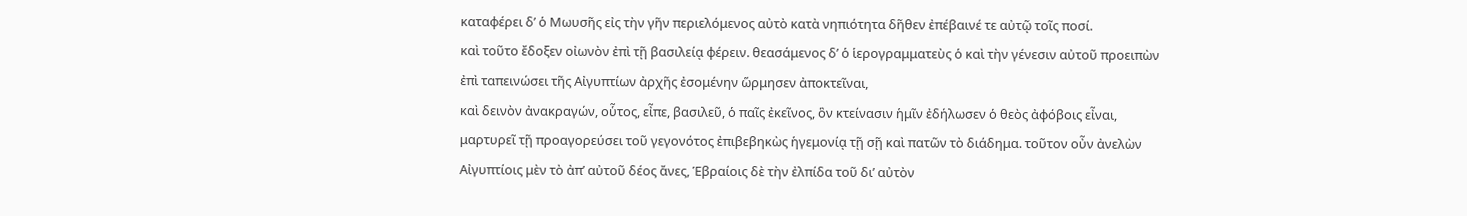καταφέρει δʼ ὁ Μωυσῆς εἰς τὴν γῆν περιελόμενος αὐτὸ κατὰ νηπιότητα δῆθεν ἐπέβαινέ τε αὐτῷ τοῖς ποσί.
καὶ τοῦτο ἔδοξεν οἰωνὸν ἐπὶ τῇ βασιλείᾳ φέρειν. θεασάμενος δʼ ὁ ἱερογραμματεὺς ὁ καὶ τὴν γένεσιν αὐτοῦ προειπὼν ἐπὶ ταπεινώσει τῆς Αἰγυπτίων ἀρχῆς ἐσομένην ὥρμησεν ἀποκτεῖναι,
καὶ δεινὸν ἀνακραγών, οὗτος, εἶπε, βασιλεῦ, ὁ παῖς ἐκεῖνος, ὃν κτείνασιν ἡμῖν ἐδήλωσεν ὁ θεὸς ἀφόβοις εἶναι, μαρτυρεῖ τῇ προαγορεύσει τοῦ γεγονότος ἐπιβεβηκὼς ἡγεμονίᾳ τῇ σῇ καὶ πατῶν τὸ διάδημα. τοῦτον οὖν ἀνελὼν Αἰγυπτίοις μὲν τὸ ἀπʼ αὐτοῦ δέος ἄνες, Ἑβραίοις δὲ τὴν ἐλπίδα τοῦ διʼ αὐτὸν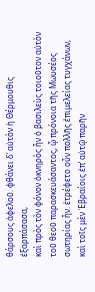θάρσους ἀφελοῦ. φθάνει δʼ αὐτὸν ἡ Θέρμουθις ἐξαρπάσασα,
καὶ πρὸς τὸν φόνον ὀκνηρὸς ἦν ὁ βασιλεὺς τοιοῦτον αὐτὸν τοῦ θεοῦ παρασκευάσαντος, ᾧ πρόνοια τῆς Μωυσέος σωτηρίας ἦν. ἐτρέφετο οὖν πολλῆς ἐπιμελείας τυγχάνων, καὶ τοῖς μὲν Ἑβραίοις ἐπʼ αὐτῷ παρῆν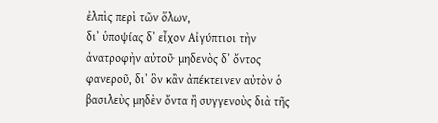ἐλπὶς περὶ τῶν ὅλων,
διʼ ὑποψίας δʼ εἶχον Αἰγύπτιοι τὴν ἀνατροφὴν αὐτοῦ· μηδενὸς δʼ ὄντος φανεροῦ, διʼ ὃν κἂν ἀπέκτεινεν αὐτὸν ὁ βασιλεὺς μηδὲν ὄντα ἢ συγγενοὺς διὰ τῆς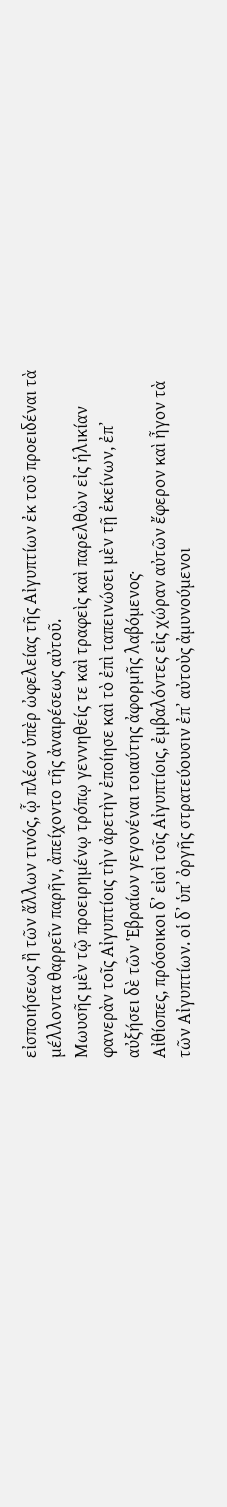εἰσποιήσεως ἢ τῶν ἄλλων τινός, ᾧ πλέον ὑπὲρ ὠφελείας τῆς Αἰγυπτίων ἐκ τοῦ προειδέναι τὰ μέλλοντα θαρρεῖν παρῆν, ἀπείχοντο τῆς ἀναιρέσεως αὐτοῦ.
Μωυσῆς μὲν τῷ προειρημένῳ τρόπῳ γεννηθείς τε καὶ τραφεὶς καὶ παρελθὼν εἰς ἡλικίαν φανερὰν τοῖς Αἰγυπτίοις τὴν ἀρετὴν ἐποίησε καὶ τὸ ἐπὶ ταπεινώσει μὲν τῇ ἐκείνων, ἐπʼ αὐξήσει δὲ τῶν Ἑβραίων γεγονέναι τοιαύτης ἀφορμῆς λαβόμενος·
Αἰθίοπες, πρόσοικοι δʼ εἰσὶ τοῖς Αἰγυπτίοις, ἐμβαλόντες εἰς χώραν αὐτῶν ἔφερον καὶ ἦγον τὰ τῶν Αἰγυπτίων. οἱ δʼ ὑπʼ ὀργῆς στρατεύουσιν ἐπʼ αὐτοὺς ἀμυνούμενοι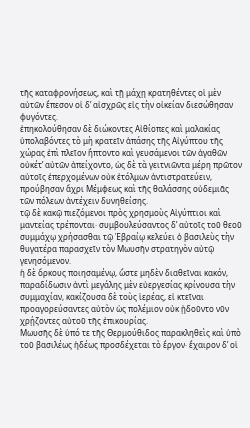τῆς καταφρονήσεως, καὶ τῇ μάχῃ κρατηθέντες οἱ μὲν αὐτῶν ἔπεσον οἱ δʼ αἰσχρῶς εἰς τὴν οἰκείαν διεσώθησαν φυγόντες.
ἐπηκολούθησαν δὲ διώκοντες Αἰθίοπες καὶ μαλακίας ὑπολαβόντες τὸ μὴ κρατεῖν ἁπάσης τῆς Αἰγύπτου τῆς χώρας ἐπὶ πλεῖον ἥπτοντο καὶ γευσάμενοι τῶν ἀγαθῶν οὐκέτʼ αὐτῶν ἀπείχοντο, ὡς δὲ τὰ γειτνιῶντα μέρη πρῶτον αὐτοῖς ἐπερχομένων οὐκ ἐτόλμων ἀντιστρατεύειν, προύβησαν ἄχρι Μέμφεως καὶ τῆς θαλάσσης οὐδεμιᾶς τῶν πόλεων ἀντέχειν δυνηθείσης.
τῷ δὲ κακῷ πιεζόμενοι πρὸς χρησμοὺς Αἰγύπτιοι καὶ μαντείας τρέπονται· συμβουλεύσαντος δʼ αὐτοῖς τοῦ θεοῦ συμμάχῳ χρήσασθαι τῷ Ἑβραίῳ κελεύει ὁ βασιλεὺς τὴν θυγατέρα παρασχεῖν τὸν Μωυσῆν στρατηγὸν αὐτῷ γενησόμενον.
ἡ δὲ ὅρκους ποιησαμένῳ, ὥστε μηδὲν διαθεῖναι κακόν, παραδίδωσιν ἀντὶ μεγάλης μὲν εὐεργεσίας κρίνουσα τὴν συμμαχίαν, κακίζουσα δὲ τοὺς ἱερέας, εἰ κτεῖναι προαγορεύσαντες αὐτὸν ὡς πολέμιον οὐκ ᾐδοῦντο νῦν χρῄζοντες αὐτοῦ τῆς ἐπικουρίας.
Μωυσῆς δὲ ὑπό τε τῆς Θερμούθιδος παρακληθεὶς καὶ ὑπὸ τοῦ βασιλέως ἡδέως προσδέχεται τὸ ἔργον· ἔχαιρον δʼ οἱ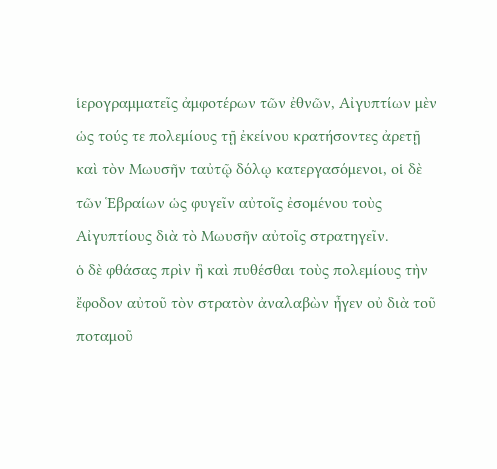ἱερογραμματεῖς ἀμφοτέρων τῶν ἐθνῶν, Αἰγυπτίων μὲν ὡς τούς τε πολεμίους τῇ ἐκείνου κρατήσοντες ἀρετῇ καὶ τὸν Μωυσῆν ταὐτῷ δόλῳ κατεργασόμενοι, οἱ δὲ τῶν Ἑβραίων ὡς φυγεῖν αὐτοῖς ἐσομένου τοὺς Αἰγυπτίους διὰ τὸ Μωυσῆν αὐτοῖς στρατηγεῖν.
ὁ δὲ φθάσας πρὶν ἢ καὶ πυθέσθαι τοὺς πολεμίους τὴν ἔφοδον αὐτοῦ τὸν στρατὸν ἀναλαβὼν ἦγεν οὐ διὰ τοῦ ποταμοῦ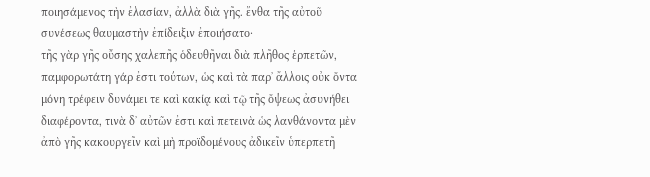ποιησάμενος τὴν ἐλασίαν, ἀλλὰ διὰ γῆς. ἔνθα τῆς αὐτοῦ συνέσεως θαυμαστὴν ἐπίδειξιν ἐποιήσατο·
τῆς γὰρ γῆς οὔσης χαλεπῆς ὁδευθῆναι διὰ πλῆθος ἑρπετῶν, παμφορωτάτη γάρ ἐστι τούτων, ὡς καὶ τὰ παρʼ ἄλλοις οὐκ ὄντα μόνη τρέφειν δυνάμει τε καὶ κακίᾳ καὶ τῷ τῆς ὄψεως ἀσυνήθει διαφέροντα, τινὰ δʼ αὐτῶν ἐστι καὶ πετεινὰ ὡς λανθάνοντα μὲν ἀπὸ γῆς κακουργεῖν καὶ μὴ προϊδομένους ἀδικεῖν ὑπερπετῆ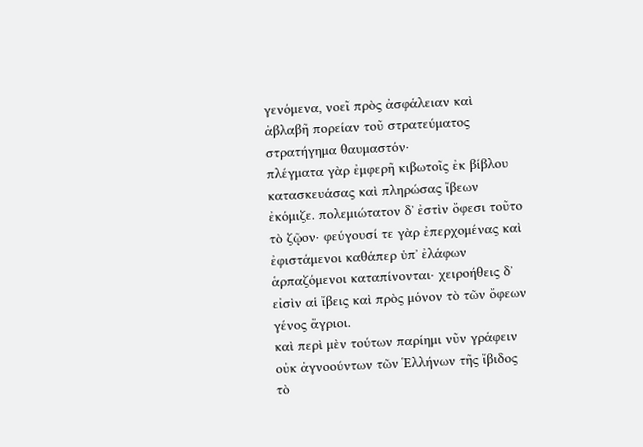γενόμενα, νοεῖ πρὸς ἀσφάλειαν καὶ ἀβλαβῆ πορείαν τοῦ στρατεύματος στρατήγημα θαυμαστόν·
πλέγματα γὰρ ἐμφερῆ κιβωτοῖς ἐκ βίβλου κατασκευάσας καὶ πληρώσας ἴβεων ἐκόμιζε. πολεμιώτατον δʼ ἐστὶν ὄφεσι τοῦτο τὸ ζῷον· φεύγουσί τε γὰρ ἐπερχομένας καὶ ἐφιστάμενοι καθάπερ ὑπʼ ἐλάφων ἁρπαζόμενοι καταπίνονται· χειροήθεις δʼ εἰσὶν αἱ ἴβεις καὶ πρὸς μόνον τὸ τῶν ὄφεων γένος ἄγριοι.
καὶ περὶ μὲν τούτων παρίημι νῦν γράφειν οὐκ ἀγνοούντων τῶν Ἑλλήνων τῆς ἴβιδος τὸ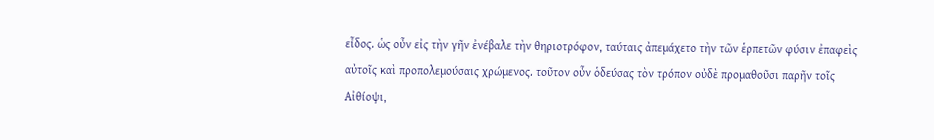εἶδος. ὡς οὖν εἰς τὴν γῆν ἐνέβαλε τὴν θηριοτρόφον, ταύταις ἀπεμάχετο τὴν τῶν ἑρπετῶν φύσιν ἐπαφεὶς αὐτοῖς καὶ προπολεμούσαις χρώμενος. τοῦτον οὖν ὁδεύσας τὸν τρόπον οὐδὲ προμαθοῦσι παρῆν τοῖς Αἰθίοψι,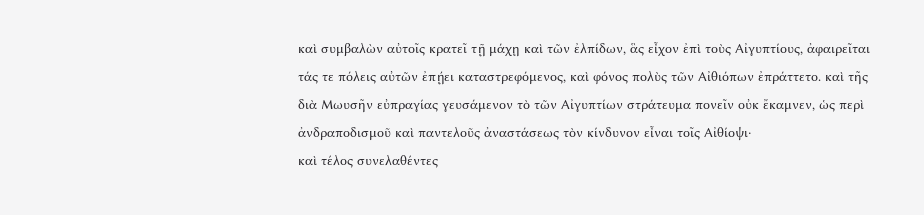καὶ συμβαλὼν αὐτοῖς κρατεῖ τῇ μάχῃ καὶ τῶν ἐλπίδων, ἃς εἶχον ἐπὶ τοὺς Αἰγυπτίους, ἀφαιρεῖται τάς τε πόλεις αὐτῶν ἐπῄει καταστρεφόμενος, καὶ φόνος πολὺς τῶν Αἰθιόπων ἐπράττετο. καὶ τῆς διὰ Μωυσῆν εὐπραγίας γευσάμενον τὸ τῶν Αἰγυπτίων στράτευμα πονεῖν οὐκ ἔκαμνεν, ὡς περὶ ἀνδραποδισμοῦ καὶ παντελοῦς ἀναστάσεως τὸν κίνδυνον εἶναι τοῖς Αἰθίοψι·
καὶ τέλος συνελαθέντες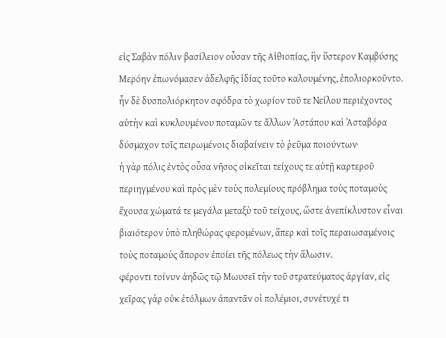εἰς Σαβὰν πόλιν βασίλειον οὖσαν τῆς Αἰθιοπίας, ἣν ὕστερον Καμβύσης Μερόην ἐπωνόμασεν ἀδελφῆς ἰδίας τοῦτο καλουμένης, ἐπολιορκοῦντο. ἦν δὲ δυσπολιόρκητον σφόδρα τὸ χωρίον τοῦ τε Νείλου περιέχοντος αὐτὴν καὶ κυκλουμένου ποταμῶν τε ἄλλων Ἀστάπου καὶ Ἀσταβόρα δύσμαχον τοῖς πειρωμένοις διαβαίνειν τὸ ῥεῦμα ποιούντων·
ἡ γὰρ πόλις ἐντὸς οὖσα νῆσος οἰκεῖται τείχους τε αὐτῇ καρτεροῦ περιηγμένου καὶ πρὸς μὲν τοὺς πολεμίους πρόβλημα τοὺς ποταμοὺς ἔχουσα χώματά τε μεγάλα μεταξὺ τοῦ τείχους, ὥστε ἀνεπίκλυστον εἶναι βιαιότερον ὑπὸ πληθώρας φερομένων, ἅπερ καὶ τοῖς περαιωσαμένοις τοὺς ποταμοὺς ἄπορον ἐποίει τῆς πόλεως τὴν ἅλωσιν.
φέροντι τοίνυν ἀηδῶς τῷ Μωυσεῖ τὴν τοῦ στρατεύματος ἀργίαν, εἰς χεῖρας γὰρ οὐκ ἐτόλμων ἀπαντᾶν οἱ πολέμιοι, συνέτυχέ τι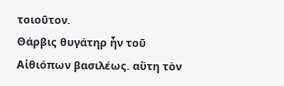τοιοῦτον.
Θάρβις θυγάτηρ ἦν τοῦ Αἰθιόπων βασιλέως. αὕτη τὸν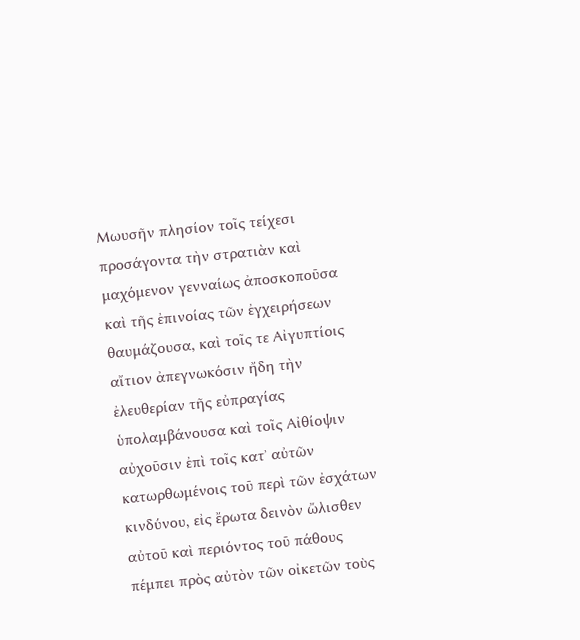Μωυσῆν πλησίον τοῖς τείχεσι προσάγοντα τὴν στρατιὰν καὶ μαχόμενον γενναίως ἀποσκοποῦσα καὶ τῆς ἐπινοίας τῶν ἐγχειρήσεων θαυμάζουσα, καὶ τοῖς τε Αἰγυπτίοις αἴτιον ἀπεγνωκόσιν ἤδη τὴν ἐλευθερίαν τῆς εὐπραγίας ὑπολαμβάνουσα καὶ τοῖς Αἰθίοψιν αὐχοῦσιν ἐπὶ τοῖς κατʼ αὐτῶν κατωρθωμένοις τοῦ περὶ τῶν ἐσχάτων κινδύνου, εἰς ἔρωτα δεινὸν ὤλισθεν αὐτοῦ καὶ περιόντος τοῦ πάθους πέμπει πρὸς αὐτὸν τῶν οἰκετῶν τοὺς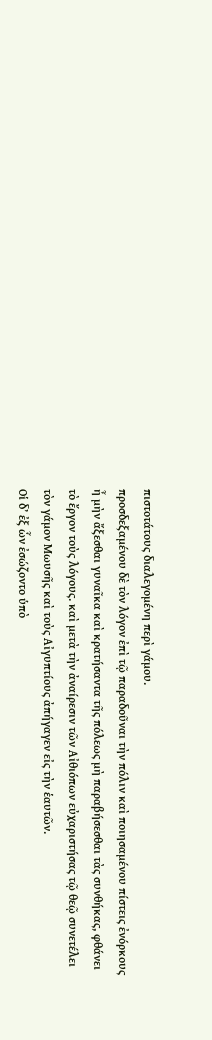πιστοτάτους διαλεγομένη περὶ γάμου.
προσδεξαμένου δὲ τὸν λόγον ἐπὶ τῷ παραδοῦναι τὴν πόλιν καὶ ποιησαμένου πίστεις ἐνόρκους ἦ μὴν ἄξεσθαι γυναῖκα καὶ κρατήσαντα τῆς πόλεως μὴ παραβήσεσθαι τὰς συνθήκας, φθάνει τὸ ἔργον τοὺς λόγους. καὶ μετὰ τὴν ἀναίρεσιν τῶν Αἰθιόπων εὐχαριστήσας τῷ θεῷ συνετέλει τὸν γάμον Μωυσῆς καὶ τοὺς Αἰγυπτίους ἀπήγαγεν εἰς τὴν ἑαυτῶν.
Οἱ δʼ ἐξ ὧν ἐσώζοντο ὑπὸ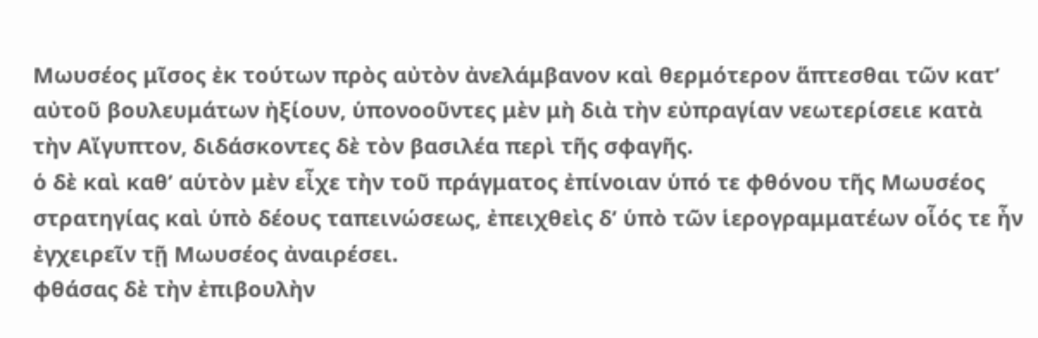Μωυσέος μῖσος ἐκ τούτων πρὸς αὐτὸν ἀνελάμβανον καὶ θερμότερον ἅπτεσθαι τῶν κατʼ αὐτοῦ βουλευμάτων ἠξίουν, ὑπονοοῦντες μὲν μὴ διὰ τὴν εὐπραγίαν νεωτερίσειε κατὰ τὴν Αἴγυπτον, διδάσκοντες δὲ τὸν βασιλέα περὶ τῆς σφαγῆς.
ὁ δὲ καὶ καθʼ αὑτὸν μὲν εἶχε τὴν τοῦ πράγματος ἐπίνοιαν ὑπό τε φθόνου τῆς Μωυσέος στρατηγίας καὶ ὑπὸ δέους ταπεινώσεως, ἐπειχθεὶς δʼ ὑπὸ τῶν ἱερογραμματέων οἷός τε ἦν ἐγχειρεῖν τῇ Μωυσέος ἀναιρέσει.
φθάσας δὲ τὴν ἐπιβουλὴν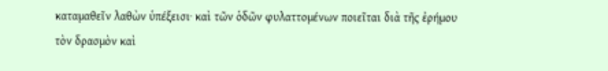καταμαθεῖν λαθὼν ὑπέξεισι· καὶ τῶν ὁδῶν φυλαττομένων ποιεῖται διὰ τῆς ἐρήμου τὸν δρασμὸν καὶ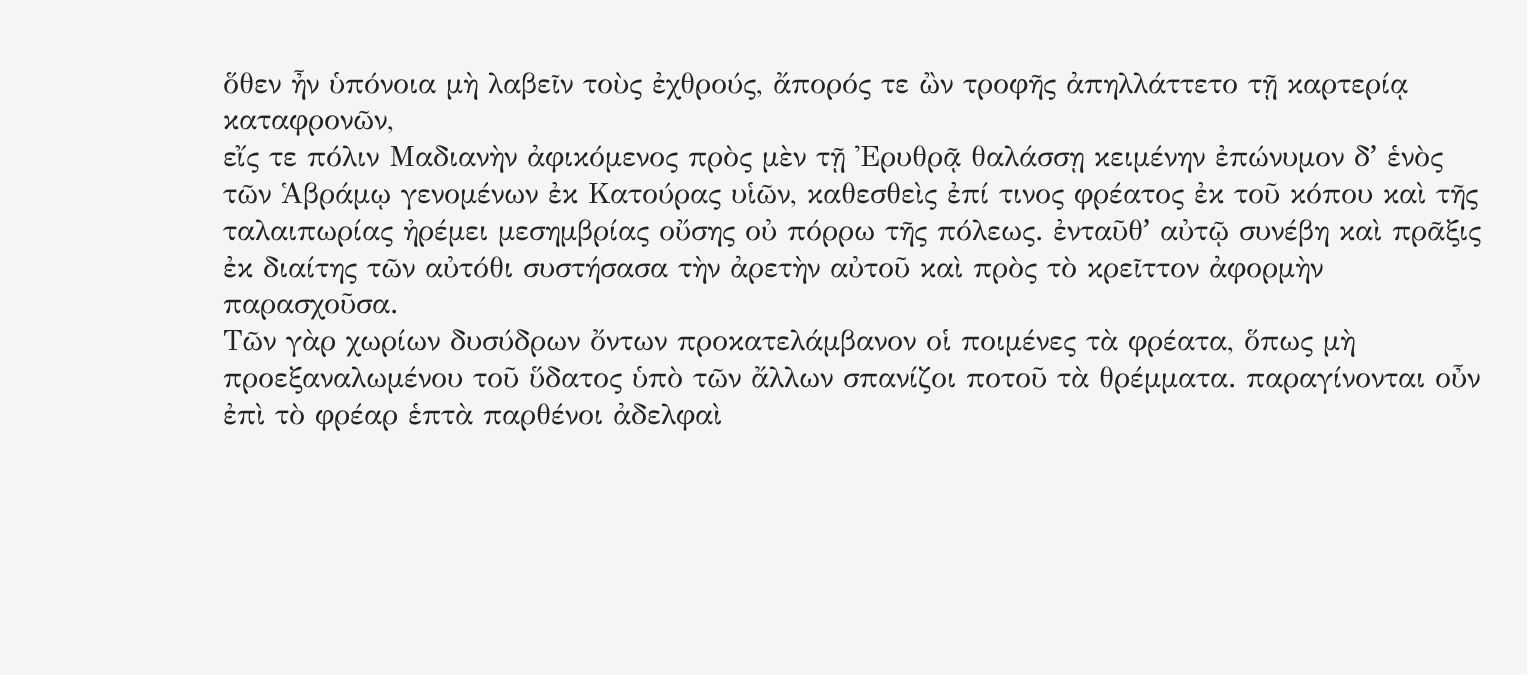ὅθεν ἦν ὑπόνοια μὴ λαβεῖν τοὺς ἐχθρούς, ἄπορός τε ὢν τροφῆς ἀπηλλάττετο τῇ καρτερίᾳ καταφρονῶν,
εἴς τε πόλιν Μαδιανὴν ἀφικόμενος πρὸς μὲν τῇ Ἐρυθρᾷ θαλάσσῃ κειμένην ἐπώνυμον δʼ ἑνὸς τῶν Ἁβράμῳ γενομένων ἐκ Κατούρας υἱῶν, καθεσθεὶς ἐπί τινος φρέατος ἐκ τοῦ κόπου καὶ τῆς ταλαιπωρίας ἠρέμει μεσημβρίας οὔσης οὐ πόρρω τῆς πόλεως. ἐνταῦθʼ αὐτῷ συνέβη καὶ πρᾶξις ἐκ διαίτης τῶν αὐτόθι συστήσασα τὴν ἀρετὴν αὐτοῦ καὶ πρὸς τὸ κρεῖττον ἀφορμὴν παρασχοῦσα.
Τῶν γὰρ χωρίων δυσύδρων ὄντων προκατελάμβανον οἱ ποιμένες τὰ φρέατα, ὅπως μὴ προεξαναλωμένου τοῦ ὕδατος ὑπὸ τῶν ἄλλων σπανίζοι ποτοῦ τὰ θρέμματα. παραγίνονται οὖν ἐπὶ τὸ φρέαρ ἑπτὰ παρθένοι ἀδελφαὶ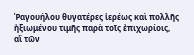Ῥαγουήλου θυγατέρες ἱερέως καὶ πολλῆς ἠξιωμένου τιμῆς παρὰ τοῖς ἐπιχωρίοις,
αἳ τῶν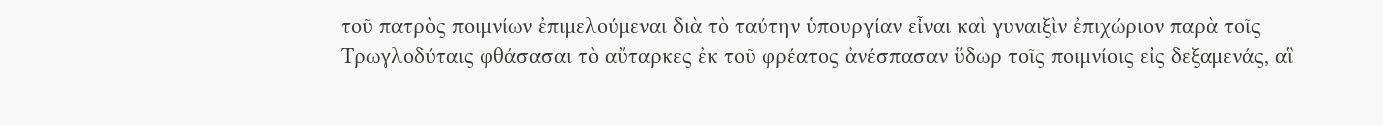τοῦ πατρὸς ποιμνίων ἐπιμελούμεναι διὰ τὸ ταύτην ὑπουργίαν εἶναι καὶ γυναιξὶν ἐπιχώριον παρὰ τοῖς Τρωγλοδύταις φθάσασαι τὸ αὔταρκες ἐκ τοῦ φρέατος ἀνέσπασαν ὕδωρ τοῖς ποιμνίοις εἰς δεξαμενάς, αἳ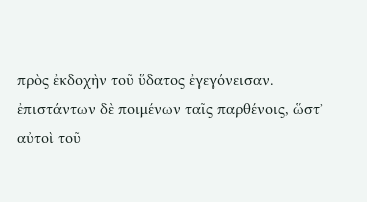πρὸς ἐκδοχὴν τοῦ ὕδατος ἐγεγόνεισαν.
ἐπιστάντων δὲ ποιμένων ταῖς παρθένοις, ὥστʼ αὐτοὶ τοῦ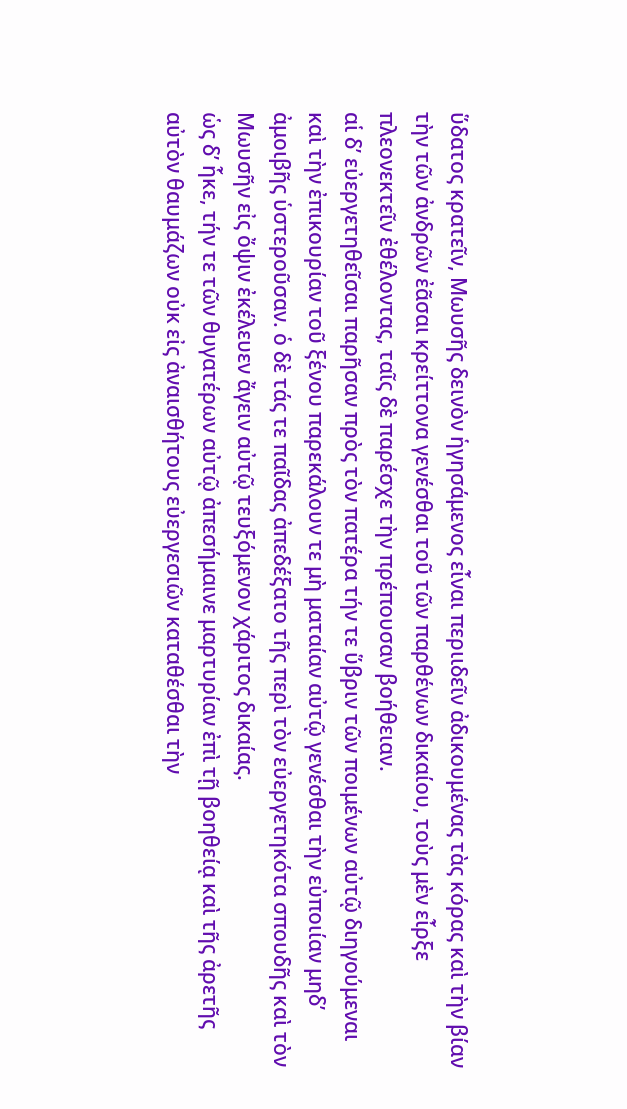ὕδατος κρατεῖν, Μωυσῆς δεινὸν ἡγησάμενος εἶναι περιιδεῖν ἀδικουμένας τὰς κόρας καὶ τὴν βίαν τὴν τῶν ἀνδρῶν ἐᾶσαι κρείττονα γενέσθαι τοῦ τῶν παρθένων δικαίου, τοὺς μὲν εἶρξε πλεονεκτεῖν ἐθέλοντας, ταῖς δὲ παρέσχε τὴν πρέπουσαν βοήθειαν.
αἱ δʼ εὐεργετηθεῖσαι παρῆσαν πρὸς τὸν πατέρα τήν τε ὕβριν τῶν ποιμένων αὐτῷ διηγούμεναι καὶ τὴν ἐπικουρίαν τοῦ ξένου παρεκάλουν τε μὴ ματαίαν αὐτῷ γενέσθαι τὴν εὐποιίαν μηδʼ ἀμοιβῆς ὑστεροῦσαν. ὁ δὲ τάς τε παῖδας ἀπεδέξατο τῆς περὶ τὸν εὐεργετηκότα σπουδῆς καὶ τὸν Μωυσῆν εἰς ὄψιν ἐκέλευεν ἄγειν αὐτῷ τευξόμενον χάριτος δικαίας.
ὡς δʼ ἧκε, τήν τε τῶν θυγατέρων αὐτῷ ἀπεσήμαινε μαρτυρίαν ἐπὶ τῇ βοηθείᾳ καὶ τῆς ἀρετῆς αὐτὸν θαυμάζων οὐκ εἰς ἀναισθήτους εὐεργεσιῶν καταθέσθαι τὴν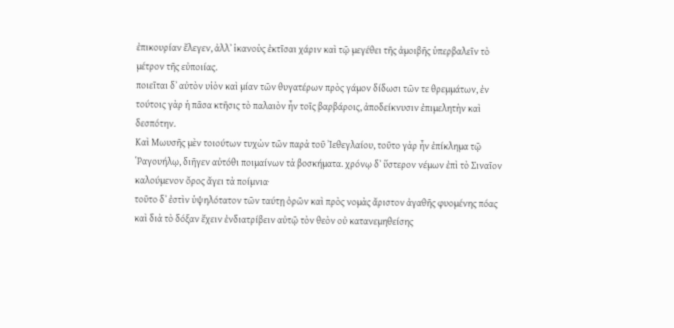ἐπικουρίαν ἔλεγεν, ἀλλʼ ἱκανοὺς ἐκτῖσαι χάριν καὶ τῷ μεγέθει τῆς ἀμοιβῆς ὑπερβαλεῖν τὸ μέτρον τῆς εὐποιίας.
ποιεῖται δʼ αὐτὸν υἱὸν καὶ μίαν τῶν θυγατέρων πρὸς γάμον δίδωσι τῶν τε θρεμμάτων, ἐν τούτοις γὰρ ἡ πᾶσα κτῆσις τὸ παλαιὸν ἦν τοῖς βαρβάροις, ἀποδείκνυσιν ἐπιμελητὴν καὶ δεσπότην.
Καὶ Μωυσῆς μὲν τοιούτων τυχὼν τῶν παρὰ τοῦ Ἰεθεγλαίου, τοῦτο γὰρ ἦν ἐπίκλημα τῷ Ῥαγουήλῳ, διῆγεν αὐτόθι ποιμαίνων τὰ βοσκήματα. χρόνῳ δʼ ὕστερον νέμων ἐπὶ τὸ Σιναῖον καλούμενον ὄρος ἄγει τὰ ποίμνια·
τοῦτο δʼ ἐστὶν ὑψηλότατον τῶν ταύτῃ ὀρῶν καὶ πρὸς νομὰς ἄριστον ἀγαθῆς φυομένης πόας καὶ διὰ τὸ δόξαν ἔχειν ἐνδιατρίβειν αὐτῷ τὸν θεὸν οὐ κατανεμηθείσης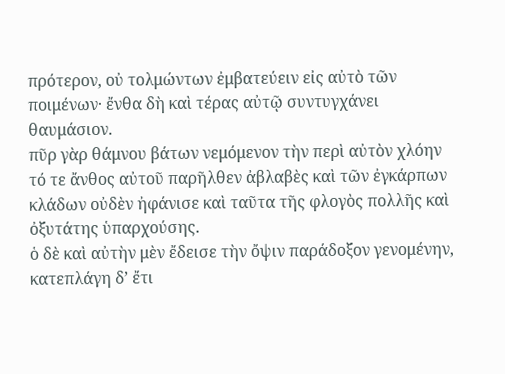πρότερον, οὐ τολμώντων ἐμβατεύειν εἰς αὐτὸ τῶν ποιμένων· ἔνθα δὴ καὶ τέρας αὐτῷ συντυγχάνει θαυμάσιον.
πῦρ γὰρ θάμνου βάτων νεμόμενον τὴν περὶ αὐτὸν χλόην τό τε ἄνθος αὐτοῦ παρῆλθεν ἀβλαβὲς καὶ τῶν ἐγκάρπων κλάδων οὐδὲν ἠφάνισε καὶ ταῦτα τῆς φλογὸς πολλῆς καὶ ὀξυτάτης ὑπαρχούσης.
ὁ δὲ καὶ αὐτὴν μὲν ἔδεισε τὴν ὄψιν παράδοξον γενομένην, κατεπλάγη δʼ ἔτι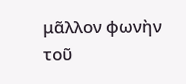μᾶλλον φωνὴν τοῦ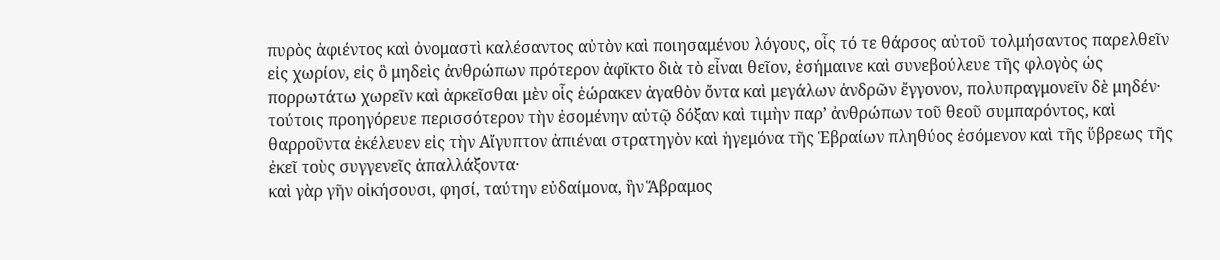πυρὸς ἀφιέντος καὶ ὀνομαστὶ καλέσαντος αὐτὸν καὶ ποιησαμένου λόγους, οἷς τό τε θάρσος αὐτοῦ τολμήσαντος παρελθεῖν εἰς χωρίον, εἰς ὃ μηδεὶς ἀνθρώπων πρότερον ἀφῖκτο διὰ τὸ εἶναι θεῖον, ἐσήμαινε καὶ συνεβούλευε τῆς φλογὸς ὡς πορρωτάτω χωρεῖν καὶ ἀρκεῖσθαι μὲν οἷς ἑώρακεν ἀγαθὸν ὄντα καὶ μεγάλων ἀνδρῶν ἔγγονον, πολυπραγμονεῖν δὲ μηδέν·
τούτοις προηγόρευε περισσότερον τὴν ἐσομένην αὐτῷ δόξαν καὶ τιμὴν παρʼ ἀνθρώπων τοῦ θεοῦ συμπαρόντος, καὶ θαρροῦντα ἐκέλευεν εἰς τὴν Αἴγυπτον ἀπιέναι στρατηγὸν καὶ ἡγεμόνα τῆς Ἑβραίων πληθύος ἐσόμενον καὶ τῆς ὕβρεως τῆς ἐκεῖ τοὺς συγγενεῖς ἀπαλλάξοντα·
καὶ γὰρ γῆν οἰκήσουσι, φησί, ταύτην εὐδαίμονα, ἣν Ἅβραμος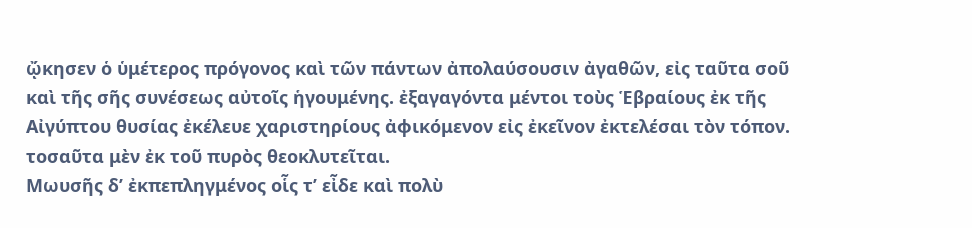ᾤκησεν ὁ ὑμέτερος πρόγονος καὶ τῶν πάντων ἀπολαύσουσιν ἀγαθῶν, εἰς ταῦτα σοῦ καὶ τῆς σῆς συνέσεως αὐτοῖς ἡγουμένης. ἐξαγαγόντα μέντοι τοὺς Ἑβραίους ἐκ τῆς Αἰγύπτου θυσίας ἐκέλευε χαριστηρίους ἀφικόμενον εἰς ἐκεῖνον ἐκτελέσαι τὸν τόπον. τοσαῦτα μὲν ἐκ τοῦ πυρὸς θεοκλυτεῖται.
Μωυσῆς δʼ ἐκπεπληγμένος οἷς τʼ εἶδε καὶ πολὺ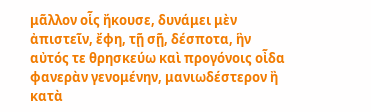μᾶλλον οἷς ἤκουσε, δυνάμει μὲν ἀπιστεῖν, ἔφη, τῇ σῇ, δέσποτα, ἣν αὐτός τε θρησκεύω καὶ προγόνοις οἶδα φανερὰν γενομένην, μανιωδέστερον ἢ κατὰ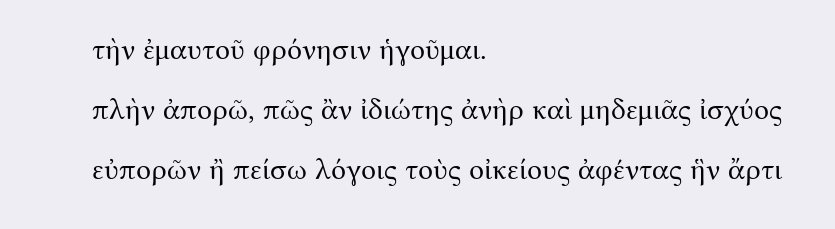τὴν ἐμαυτοῦ φρόνησιν ἡγοῦμαι.
πλὴν ἀπορῶ, πῶς ἂν ἰδιώτης ἀνὴρ καὶ μηδεμιᾶς ἰσχύος εὐπορῶν ἢ πείσω λόγοις τοὺς οἰκείους ἀφέντας ἣν ἄρτι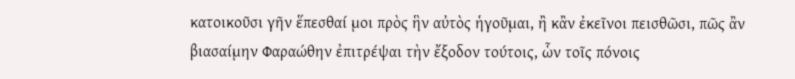κατοικοῦσι γῆν ἕπεσθαί μοι πρὸς ἣν αὐτὸς ἡγοῦμαι, ἢ κἂν ἐκεῖνοι πεισθῶσι, πῶς ἂν βιασαίμην Φαραώθην ἐπιτρέψαι τὴν ἔξοδον τούτοις, ὧν τοῖς πόνοις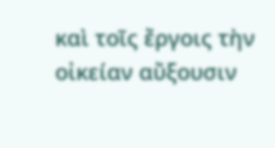καὶ τοῖς ἔργοις τὴν οἰκείαν αὔξουσιν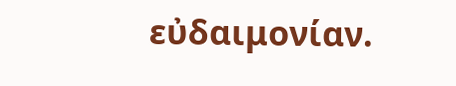εὐδαιμονίαν.